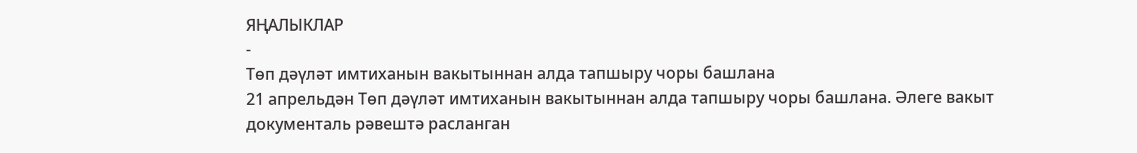ЯҢАЛЫКЛАР
-
Төп дәүләт имтиханын вакытыннан алда тапшыру чоры башлана
21 апрельдән Төп дәүләт имтиханын вакытыннан алда тапшыру чоры башлана. Әлеге вакыт документаль рәвештә расланган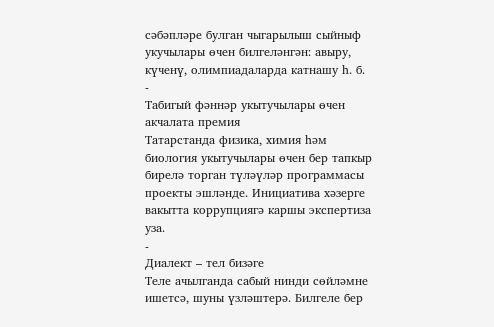сәбәпләре булган чыгарылыш сыйныф укучылары өчен билгеләнгән: авыру, күченү, олимпиадаларда катнашу һ. б.
-
Табигый фәннәр укытучылары өчен акчалата премия
Татарстанда физика, химия һәм биология укытучылары өчен бер тапкыр бирелә торган түләүләр программасы проекты эшләнде. Инициатива хәзерге вакытта коррупциягә каршы экспертиза уза.
-
Диалект – тел бизәге
Теле ачылганда сабый нинди сөйләмне ишетсә, шуны үзләштерә. Билгеле бер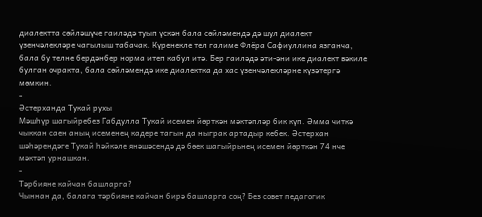диалектта сөйләшүче гаиләдә туып үскән бала сөйләмендә дә шул диалект үзенчәлекләре чагылыш табачак. Күренекле тел галиме Флёра Сафиуллина язганча, бала бу телне бердәнбер норма итеп кабул итә. Бер гаиләдә әти-әни ике диалект вәкиле булган очракта, бала сөйләмендә ике диалектка да хас үзенчәлекләрне күзәтергә мөмкин.
-
Әстерханда Тукай рухы
Мәшһүр шагыйребез Габдулла Тукай исемен йөрткән мәктәпләр бик күп. Әмма читкә чыккан саен аның исеменең кадере тагын да ныграк артадыр кебек. Әстерхан шәһәрендәге Тукай һәйкәле янәшәсендә дә бөек шагыйрьнең исемен йөрткән 74 нче мәктәп урнашкан.
-
Тәрбияне кайчан башларга?
Чыннан да, балага тәрбияне кайчан бирә башларга соң? Без совет педагогик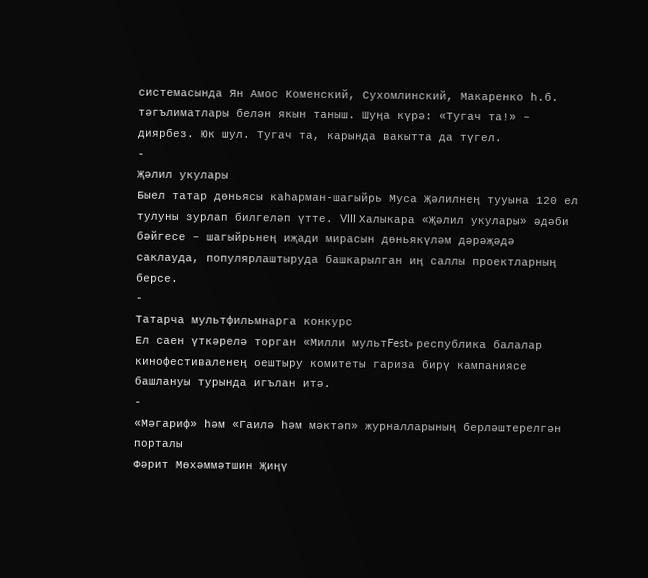системасында Ян Амос Коменский, Сухомлинский, Макаренко һ.б. тәгълиматлары белән якын таныш. Шуңа күрә: «Тугач та!» – диярбез. Юк шул. Тугач та, карында вакытта да түгел.
-
Җәлил укулары
Быел татар дөньясы каһарман-шагыйрь Муса Җәлилнең тууына 120 ел тулуны зурлап билгеләп үтте. VIII Халыкара «Җәлил укулары» әдәби бәйгесе – шагыйрьнең иҗади мирасын дөньякүләм дәрәҗәдә саклауда, популярлаштыруда башкарылган иң саллы проектларның берсе.
-
Татарча мультфильмнарга конкурс
Ел саен үткәрелә торган «Милли мультFest» республика балалар кинофестиваленең оештыру комитеты гариза бирү кампаниясе башлануы турында игълан итә.
-
«Мәгариф» һәм «Гаилә һәм мәктәп» журналларының берләштерелгән порталы
Фәрит Мөхәммәтшин Җиңү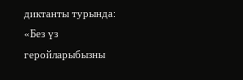диктанты турында: «Без үз геройларыбызны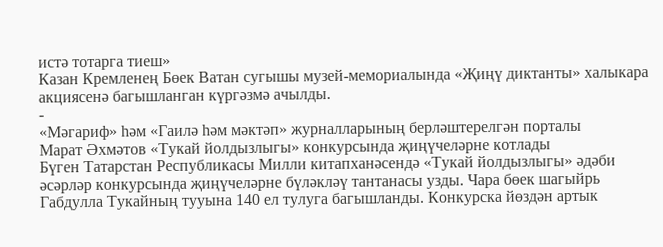истә тотарга тиеш»
Казан Кремленең Бөек Ватан сугышы музей-мемориалында «Җиңү диктанты» халыкара акциясенә багышланган күргәзмә ачылды.
-
«Мәгариф» һәм «Гаилә һәм мәктәп» журналларының берләштерелгән порталы
Марат Әхмәтов «Тукай йолдызлыгы» конкурсында җиңүчеләрне котлады
Бүген Татарстан Республикасы Милли китапханәсендә «Тукай йолдызлыгы» әдәби әсәрләр конкурсында җиңүчеләрне бүләкләү тантанасы узды. Чара бөек шагыйрь Габдулла Тукайның тууына 140 ел тулуга багышланды. Конкурска йөздән артык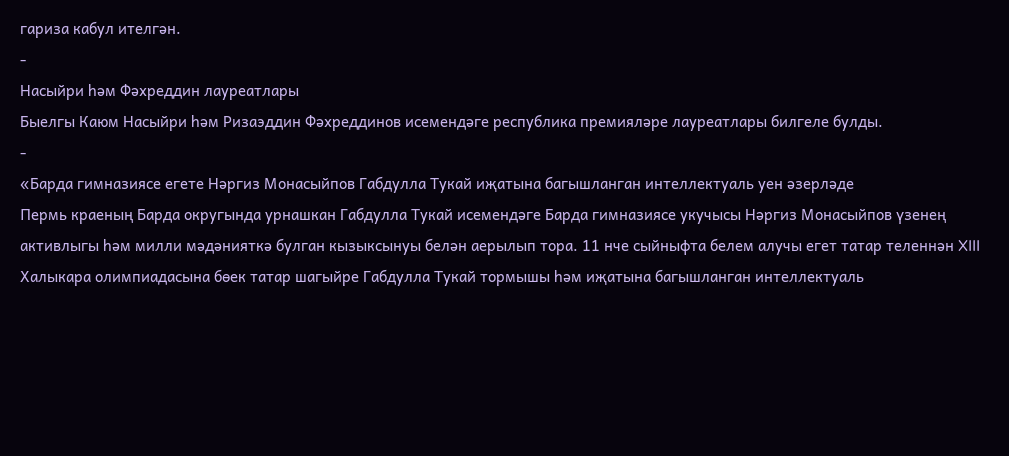гариза кабул ителгән.
-
Насыйри һәм Фәхреддин лауреатлары
Быелгы Каюм Насыйри һәм Ризаэддин Фәхреддинов исемендәге республика премияләре лауреатлары билгеле булды.
-
«Барда гимназиясе егете Нәргиз Монасыйпов Габдулла Тукай иҗатына багышланган интеллектуаль уен әзерләде
Пермь краеның Барда округында урнашкан Габдулла Тукай исемендәге Барда гимназиясе укучысы Нәргиз Монасыйпов үзенең активлыгы һәм милли мәдәнияткә булган кызыксынуы белән аерылып тора. 11 нче сыйныфта белем алучы егет татар теленнән XIII Халыкара олимпиадасына бөек татар шагыйре Габдулла Тукай тормышы һәм иҗатына багышланган интеллектуаль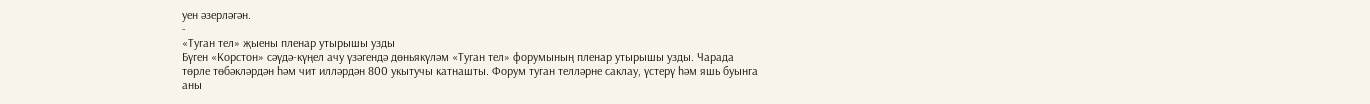уен әзерләгән.
-
«Туган тел» җыены пленар утырышы узды
Бүген «Корстон» сәүдә-күңел ачу үзәгендә дөньякүләм «Туган тел» форумының пленар утырышы узды. Чарада төрле төбәкләрдән һәм чит илләрдән 800 укытучы катнашты. Форум туган телләрне саклау, үстерү һәм яшь буынга аны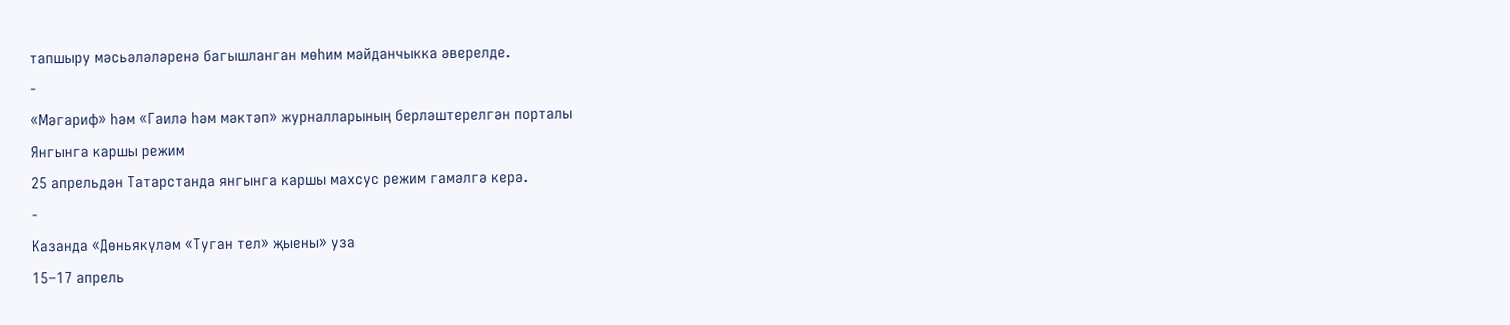тапшыру мәсьәләләренә багышланган мөһим мәйданчыкка әверелде.
-
«Мәгариф» һәм «Гаилә һәм мәктәп» журналларының берләштерелгән порталы
Янгынга каршы режим
25 апрельдән Татарстанда янгынга каршы махсус режим гамәлгә керә.
-
Казанда «Дөньякүләм «Туган тел» җыены» уза
15–17 апрель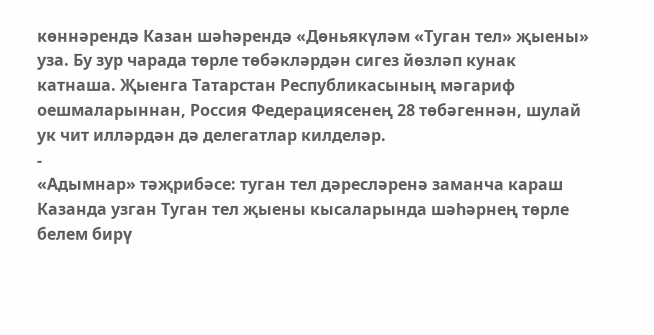көннәрендә Казан шәһәрендә «Дөньякүләм «Туган тел» җыены» уза. Бу зур чарада төрле төбәкләрдән сигез йөзләп кунак катнаша. Җыенга Татарстан Республикасының мәгариф оешмаларыннан, Россия Федерациясенең 28 төбәгеннән, шулай ук чит илләрдән дә делегатлар килделәр.
-
«Адымнар» тәҗрибәсе: туган тел дәресләренә заманча караш
Казанда узган Туган тел җыены кысаларында шәһәрнең төрле белем бирү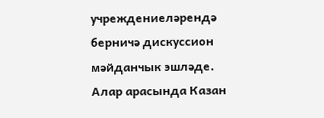учреждениеләрендә берничә дискуссион мәйданчык эшләде. Алар арасында Казан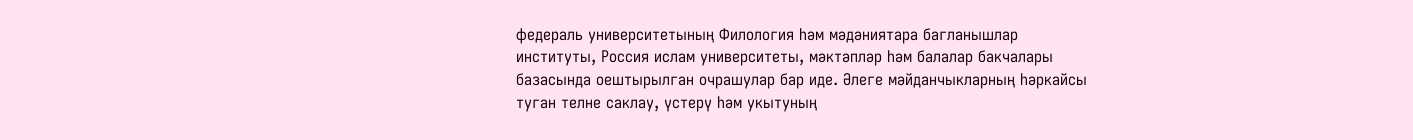федераль университетының Филология һәм мәдәниятара багланышлар институты, Россия ислам университеты, мәктәпләр һәм балалар бакчалары базасында оештырылган очрашулар бар иде. Әлеге мәйданчыкларның һәркайсы туган телне саклау, үстерү һәм укытуның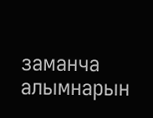заманча алымнарын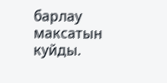барлау максатын куйды.